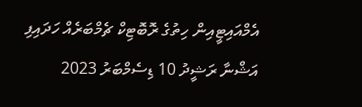އެމްއައިޓީއިން ހިތުގެ ރޮބޮޓިކް ޗެމްބަރެއް ހަދައިފި
އަޝްނާ ރަޝީދު 10 ޑިސެމްބަރު 2023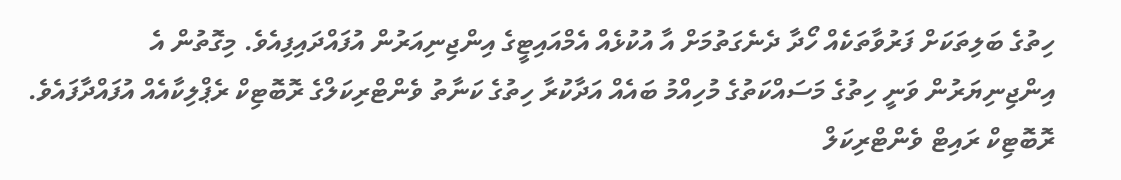ހިތުގެ ބަލިތަކަށް ފަރުވާތަކެއް ހޯދާ ދެނެގަތުމަށް އާ އުކުޅެއް އެމްއައިޓީގެ އިންޖިނިއަރުން އުފައްދައިފިއެވެ. މިގޮތުން އެ އިންޖިނިޔަރުން ވަނީ ހިތުގެ މަސައްކަތުގެ މުހިއްމު ބައެއް އަދާކުރާ ހިތުގެ ކަނާތު ވެންޓްރިކަލްގެ ރޮބޮޓިކް ރެޕްލިކާއެއް އުފައްދާފައެވެ. ރޮބޮޓިކް ރައިޓް ވެންޓްރިކަލް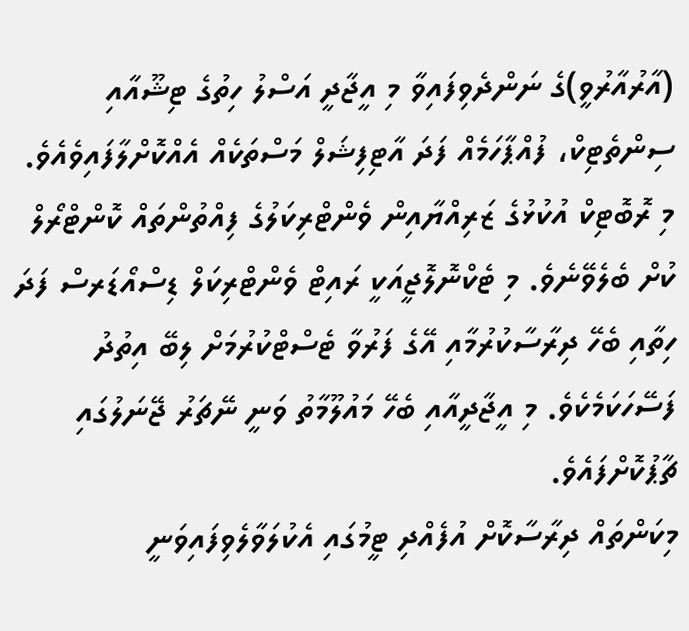(އާރުއާރުވީ)ގެ ނަންދެވިފައިވާ މި އީޖާދީ އަސްލު ހިތުގެ ޓިޝޫއާއި ސިންތެޓިކް، ފުއްޕާހަމެއް ފަދަ އާޓިފިޝަލް މަސްތަކެއް އެއްކޮށްލާފައިވެއެވެ. މި ރޮބޮޓިކް އުކުޅުގެ ޒަރިއްޔާއިން ވެންޓްރިކަލުގެ ފިއްތުންތައް ކޮންޓްރޯލް ކުށް ބެލެވޭނެވެ. މި ޓެކްނޮލޮޖީއަކީ ރައިޓް ވެންޓްރިކަލް ޑިސްއޯޑަރސް ފަދަ ހިތާއި ބެހޭ ދިރާސާކުރުމާއި އޭގެ ފަރުވާ ޓެސްޓްކުރުމަށް ލިބޭ އިތުދު ފަސޭހަކަމެކެވެ. މި އީޖާދީއާއި ބެހޭ މައުލޫމާތު ވަނީ ނޭޗަރު ޖޭނަލުގައި ޗާޕުކޮށްފައެވެ.
މިކަންތައް ދިރާސާކޮށް އުފެއްދި ޓީމުގައި އެކުލަވާލެވިފައިވަނީ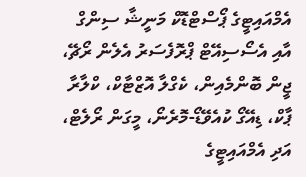އެމްއައިޓީގެ ޕޯސްޓްޑޮކް މަނީޝާ ސިންގް އާއި އެސޯސިއޭޓް ޕްރޮފެސަރު އެލެން ރޯޗޭ، ޖީން ބޮންމެއިން، ކެގްލާ އޮޒްޓާކް، ކްލާރާ ޕާކް، ޑިއޭގޯ ކުއެވޭޑޯ-މޮރެނޯ، މީގަން ރޯލެޓް، އަދި އެމްއައިޓީގެ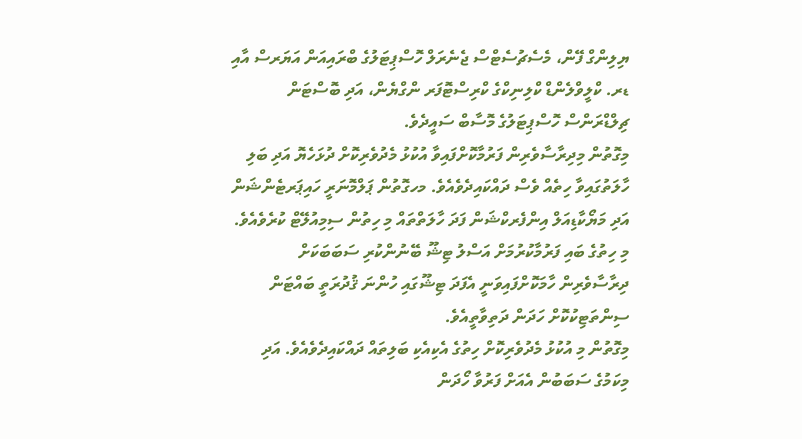ޔިލިންގް ފޭން، މެސެޗުސެޓްސް ޖެނެރަލް ހޮސްޕިޓަލުގެ ބްރައިއަން އަޔަރސް އާއި ޑރ. ކްލީވްލެންޑް ކްލިނިކްގެ ކްރިސްޓޮފަރ ންގްޔެން، އަދި ބޮސްޓަން ޗިލްޑްރަންސް ހޮސްޕިޓަލުގެ މޮސާބް ސައީދެވެ.
މިގޮތުން މިދިރާސާވެރިން ފަރުމާކޮށްފައިވާ އުކުޅު މެދުވެރިކޮށް ދުޅަހެޔޮ އަދި ބަލި ހާލަތުގައިވާ ހިތެއް ވެސް ދައްކައިދެވެއެވެ. މހގޮތުން ޕަލްމޮނަރީ ހައިޕަރޓެންޝަން އަދި މަޔޯކާޑިއަލް އިންފެރކްޝަން ފަދަ ހާލަތްތައް މި ހިތުން ސިމިއުލޭޓް ކުރެވެއެވެ. މި ހިތުގެ ބައި ފަރުމާކުރުމަށް އަސްލު ޓިޝޫ ބޭނުންކުރި ސަބަބަކަށް ދިރާސާވެރިން ހާމަކޮށްފައިވަނީ އެފަދަ ޓިޝޫގައި ހުންނަ ޤުދުރަތީ ބައްޓަން ސިންތަޓިކުކޮށް ހަދަން ދަތިވާތީއެވެ.
މިގޮތުން މި އުކުޅު މެދުވެރިކޮށް ހިތުގެ އެކިއެކި ބަލިތައް ދައްކައިދެވެއެވެ. އަދި މިކަމުގެ ސަބަބުން އެއަށް ފަރުވާ ހޯދަން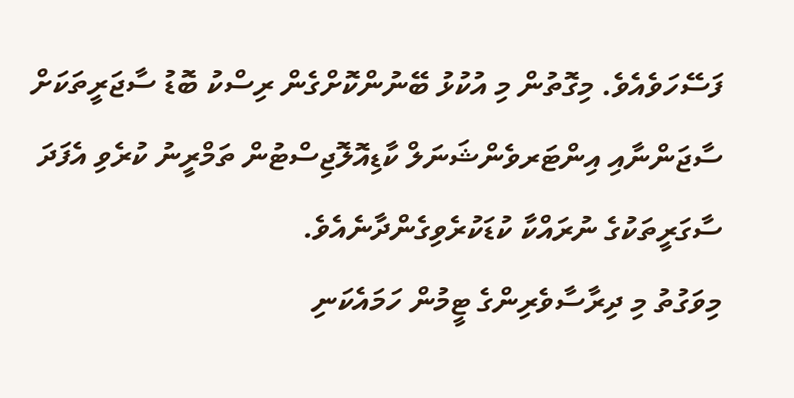ފަސޭހަވެއެވެ. މިގޮތުން މި އުކުޅު ބޭނުންކޮށްގެން ރިސްކު ބޮޑު ސާޖަރީތަކަށް ސާޖަންނާއި އިންޓަރވެންޝަނަލް ކާޑިއޮލޮޖިސްޓުން ތަމްރީނު ކުރެވި އެފަދަ ސާގަރީތަކުގެ ނުރައްކާ ކުޑަކުރެވިގެންދާނެއެވެ.
މިވަގުތު މި ދިރާސާވެރިންގެ ޓީމުން ހަމައެކަނި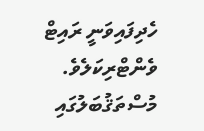ހެދިފައިވަނީ ރައިޓް ވެންޓްރިކަލެވެ. މުސްތަޤުބަލުގައި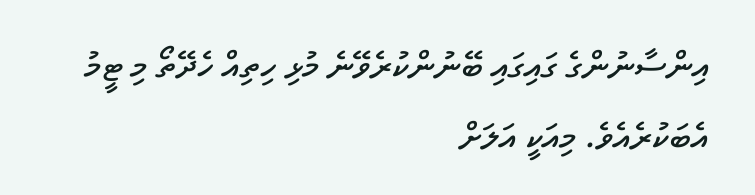އިންސާނުންގެ ގައިގައި ބޭނުންކުރެވޭނެ މުޅި ހިތިއް ހެދޭތޯ މި ޓީމު އެބަކުރެއެވެ. މިއަކީ އަލަށް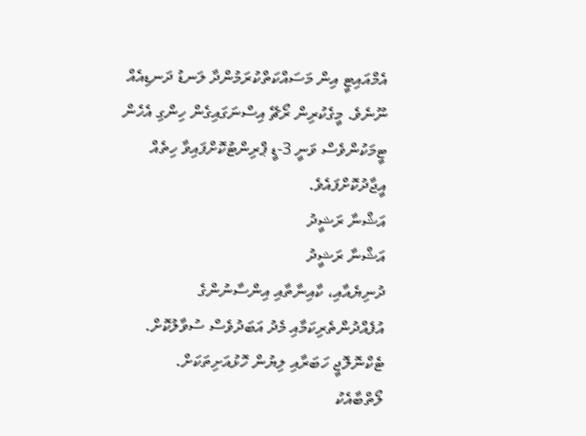އެމްއައިޓީ އިން މަސައްކަތްކުރަމުންދާ ލަނޑު ދަނޑިއެއް ނޫނެވެ. މީގެކުރިން ރޯޗޭ އިސްނަގައިގެން ހިންގި އެހެން ޓީމަކުންވެސް ވަނީ 3-ޑީ ޕްރިންޓުކޮށްފައިވާ ހިތެއް އީޖާދުކޮށްފައެވެ.
އަޝްނާ ރަޝީދު
އަޝްނާ ރަޝީދު
ދުނިޔެއާއި، ކާއިނާތާއި އިންސާނުންގެ އުފެއްދުންތެރިކަމާއި މެދު އަބަދުވެސް ސުވާލުކޮށް.
ޓެކްނޮލޮޖީ ހަބަރާއި ލިޔުން ހޮޅުއަށިތަކަށް.
ލޯތްބާއެކު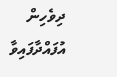ދިވެހިން އުފައްދާފައިވާ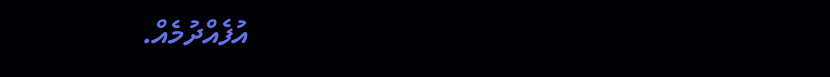އުފެއްދުމެއް.